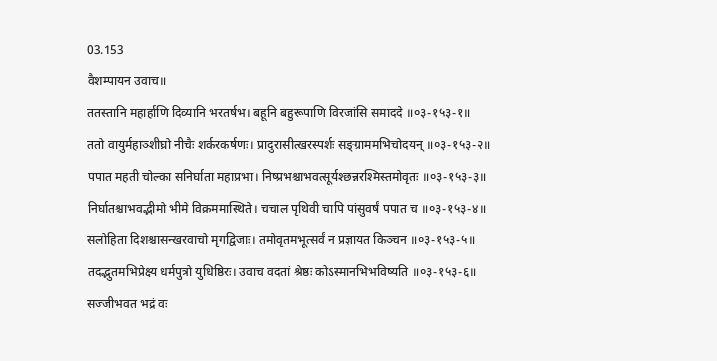03.153
वैशम्पायन उवाच॥
ततस्तानि महार्हाणि दिव्यानि भरतर्षभ। बहूनि बहुरूपाणि विरजांसि समाददे ॥०३-१५३-१॥
ततो वायुर्महाञ्शीघ्रो नीचैः शर्करकर्षणः। प्रादुरासीत्खरस्पर्शः सङ्ग्राममभिचोदयन् ॥०३-१५३-२॥
पपात महती चोल्का सनिर्घाता महाप्रभा। निष्प्रभश्चाभवत्सूर्यश्छन्नरश्मिस्तमोवृतः ॥०३-१५३-३॥
निर्घातश्चाभवद्भीमो भीमे विक्रममास्थिते। चचाल पृथिवी चापि पांसुवर्षं पपात च ॥०३-१५३-४॥
सलोहिता दिशश्चासन्खरवाचो मृगद्विजाः। तमोवृतमभूत्सर्वं न प्रज्ञायत किञ्चन ॥०३-१५३-५॥
तदद्भुतमभिप्रेक्ष्य धर्मपुत्रो युधिष्ठिरः। उवाच वदतां श्रेष्ठः कोऽस्मानभिभविष्यति ॥०३-१५३-६॥
सज्जीभवत भद्रं वः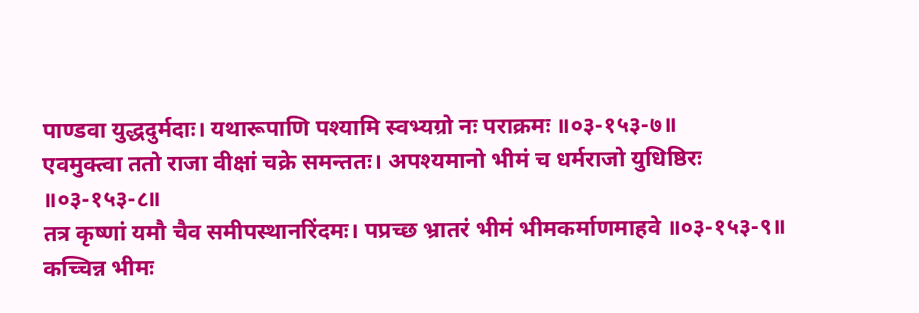पाण्डवा युद्धदुर्मदाः। यथारूपाणि पश्यामि स्वभ्यग्रो नः पराक्रमः ॥०३-१५३-७॥
एवमुक्त्वा ततो राजा वीक्षां चक्रे समन्ततः। अपश्यमानो भीमं च धर्मराजो युधिष्ठिरः ॥०३-१५३-८॥
तत्र कृष्णां यमौ चैव समीपस्थानरिंदमः। पप्रच्छ भ्रातरं भीमं भीमकर्माणमाहवे ॥०३-१५३-९॥
कच्चिन्न भीमः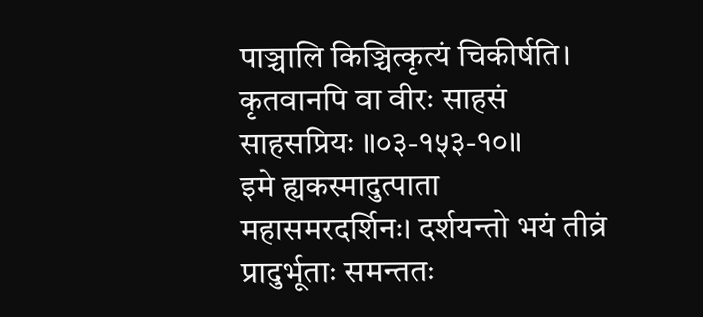पाञ्चालि किञ्चित्कृत्यं चिकीर्षति। कृतवानपि वा वीरः साहसं साहसप्रियः ॥०३-१५३-१०॥
इमे ह्यकस्मादुत्पाता महासमरदर्शिनः। दर्शयन्तो भयं तीव्रं प्रादुर्भूताः समन्ततः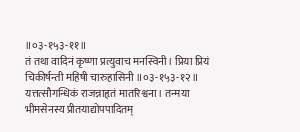॥०३-१५३-११॥
तं तथा वादिनं कृष्णा प्रत्युवाच मनस्विनी। प्रिया प्रियं चिकीर्षन्ती महिषी चारुहासिनी ॥०३-१५३-१२॥
यत्तत्सौगन्धिकं राजन्नाहृतं मातरिश्वना। तन्मया भीमसेनस्य प्रीतयाद्योपपादितम्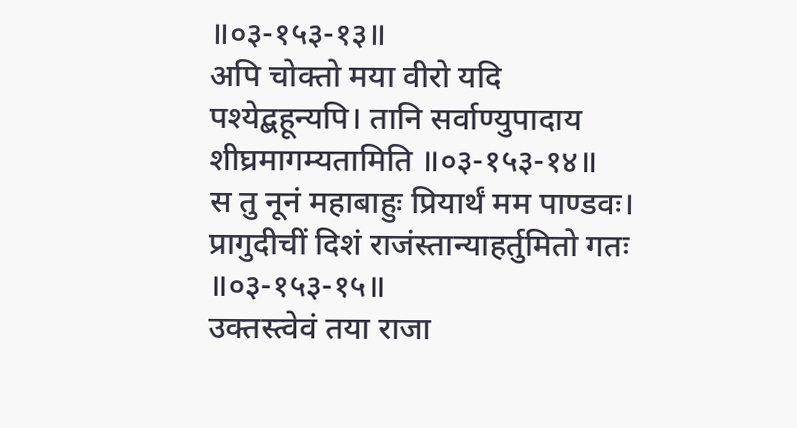॥०३-१५३-१३॥
अपि चोक्तो मया वीरो यदि पश्येद्बहून्यपि। तानि सर्वाण्युपादाय शीघ्रमागम्यतामिति ॥०३-१५३-१४॥
स तु नूनं महाबाहुः प्रियार्थं मम पाण्डवः। प्रागुदीचीं दिशं राजंस्तान्याहर्तुमितो गतः ॥०३-१५३-१५॥
उक्तस्त्वेवं तया राजा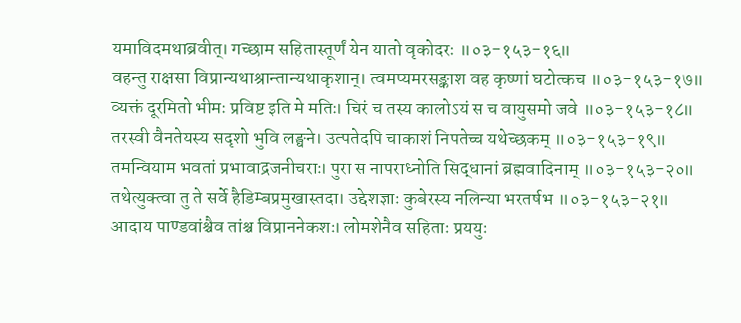यमाविदमथाब्रवीत्। गच्छाम सहितास्तूर्णं येन यातो वृकोदरः ॥०३-१५३-१६॥
वहन्तु राक्षसा विप्रान्यथाश्रान्तान्यथाकृशान्। त्वमप्यमरसङ्काश वह कृष्णां घटोत्कच ॥०३-१५३-१७॥
व्यक्तं दूरमितो भीमः प्रविष्ट इति मे मतिः। चिरं च तस्य कालोऽयं स च वायुसमो जवे ॥०३-१५३-१८॥
तरस्वी वैनतेयस्य सदृशो भुवि लङ्घने। उत्पतेदपि चाकाशं निपतेच्च यथेच्छकम् ॥०३-१५३-१९॥
तमन्वियाम भवतां प्रभावाद्रजनीचराः। पुरा स नापराध्नोति सिद्धानां ब्रह्मवादिनाम् ॥०३-१५३-२०॥
तथेत्युक्त्वा तु ते सर्वे हैडिम्बप्रमुखास्तदा। उद्देशज्ञाः कुबेरस्य नलिन्या भरतर्षभ ॥०३-१५३-२१॥
आदाय पाण्डवांश्चैव तांश्च विप्राननेकशः। लोमशेनैव सहिताः प्रययुः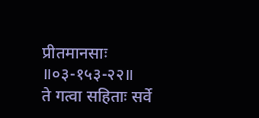प्रीतमानसाः ॥०३-१५३-२२॥
ते गत्वा सहिताः सर्वे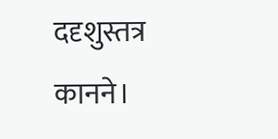ददृशुस्तत्र कानने।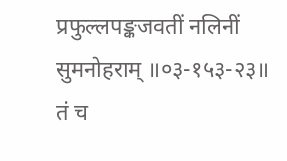प्रफुल्लपङ्कजवतीं नलिनीं सुमनोहराम् ॥०३-१५३-२३॥
तं च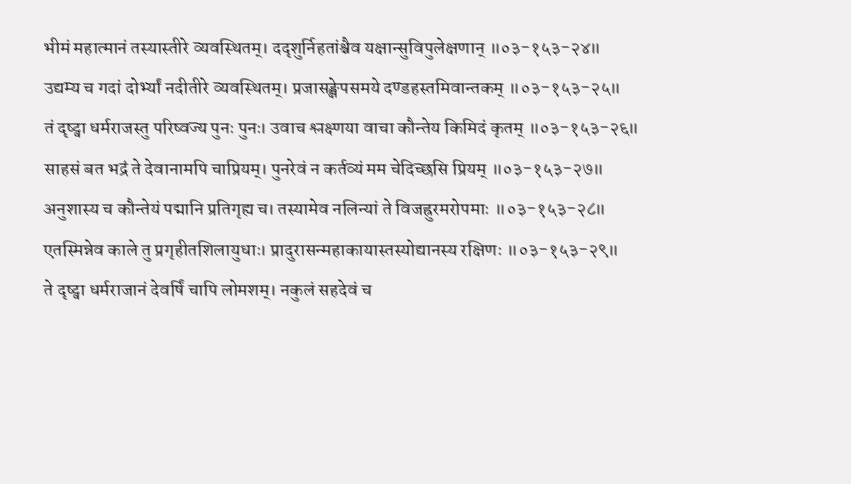भीमं महात्मानं तस्यास्तीरे व्यवस्थितम्। ददृशुर्निहतांश्चैव यक्षान्सुविपुलेक्षणान् ॥०३-१५३-२४॥
उद्यम्य च गदां दोर्भ्यां नदीतीरे व्यवस्थितम्। प्रजासङ्क्षेपसमये दण्डहस्तमिवान्तकम् ॥०३-१५३-२५॥
तं दृष्ट्वा धर्मराजस्तु परिष्वज्य पुनः पुनः। उवाच श्लक्ष्णया वाचा कौन्तेय किमिदं कृतम् ॥०३-१५३-२६॥
साहसं बत भद्रं ते देवानामपि चाप्रियम्। पुनरेवं न कर्तव्यं मम चेदिच्छसि प्रियम् ॥०३-१५३-२७॥
अनुशास्य च कौन्तेयं पद्मानि प्रतिगृह्य च। तस्यामेव नलिन्यां ते विजह्रुरमरोपमाः ॥०३-१५३-२८॥
एतस्मिन्नेव काले तु प्रगृहीतशिलायुधाः। प्रादुरासन्महाकायास्तस्योद्यानस्य रक्षिणः ॥०३-१५३-२९॥
ते दृष्ट्वा धर्मराजानं देवर्षिं चापि लोमशम्। नकुलं सहदेवं च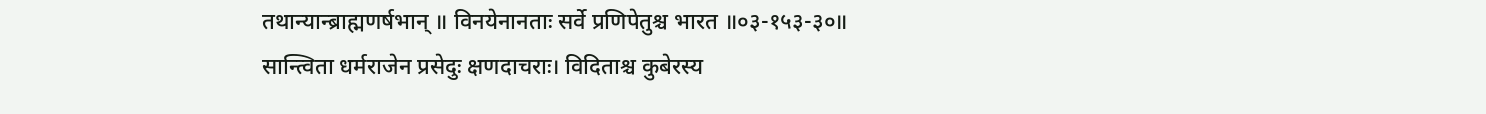तथान्यान्ब्राह्मणर्षभान् ॥ विनयेनानताः सर्वे प्रणिपेतुश्च भारत ॥०३-१५३-३०॥
सान्त्विता धर्मराजेन प्रसेदुः क्षणदाचराः। विदिताश्च कुबेरस्य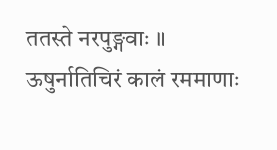ततस्ते नरपुङ्गवाः ॥ ऊषुर्नातिचिरं कालं रममाणाः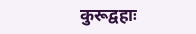कुरूद्वहाः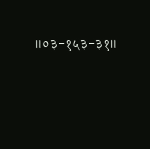॥०३-१५३-३१॥